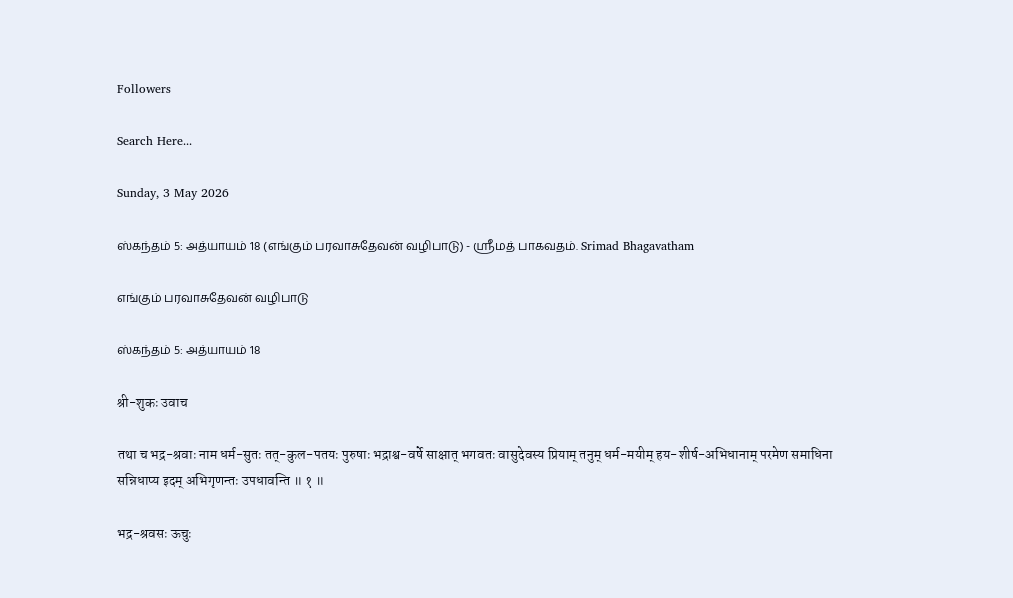Followers

Search Here...

Sunday, 3 May 2026

ஸ்கந்தம் 5: அத்யாயம் 18 (எங்கும் பரவாசுதேவன் வழிபாடு) - ஸ்ரீமத் பாகவதம். Srimad Bhagavatham

எங்கும் பரவாசுதேவன் வழிபாடு

ஸ்கந்தம் 5: அத்யாயம் 18

श्री-शुकः उवाच

तथा च भद्र-श्रवाः नाम धर्म-सुतः तत्-कुल-पतयः पुरुषाः भद्राश्व-वर्षे साक्षात् भगवतः वासुदेवस्य प्रियाम् तनुम् धर्म-मयीम् हय-शीर्ष-अभिधानाम् परमेण समाधिना सन्निधाप्य इदम् अभिगृणन्तः उपधावन्ति ॥ १ ॥

भद्र-श्रवसः ऊचुः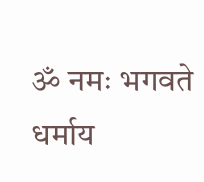ॐ नमः भगवते धर्माय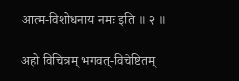आत्म-विशोधनाय नमः इति ॥ २ ॥

अहो विचित्रम् भगवत्-विचेष्टितम्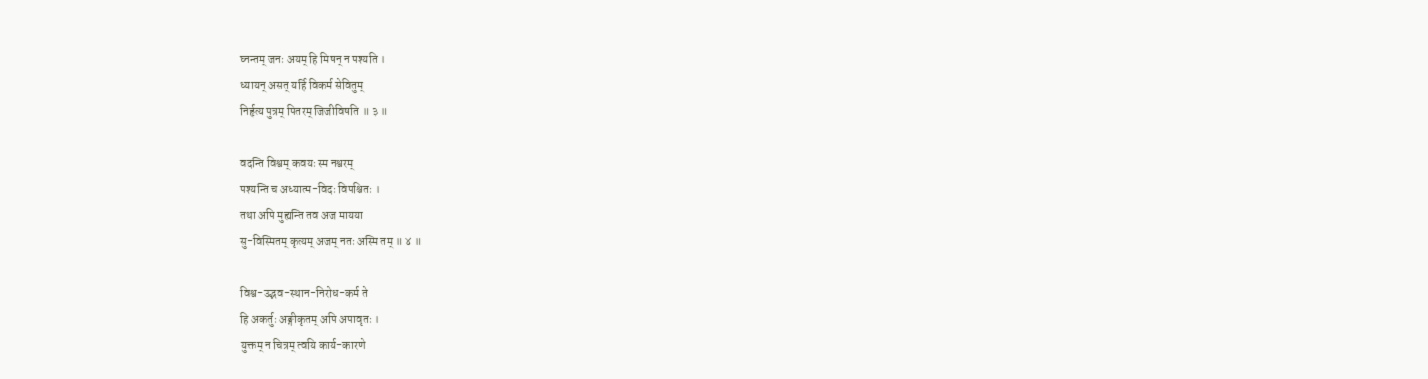घ्नन्तम् जनः अयम् हि मिषन् न पश्यति ।
ध्यायन् असत् यर्हि विकर्म सेवितुम्
निर्हृत्य पुत्रम् पितरम् जिजीविषति ॥ ३ ॥

वदन्ति विश्वम् कवयः स्म नश्वरम्
पश्यन्ति च अध्यात्म-विदः विपश्चितः ।
तथा अपि मुह्यन्ति तव अज मायया
सु-विस्मितम् कृत्यम् अजम् नतः अस्मि तम् ॥ ४ ॥

विश्व-उद्भव-स्थान-निरोध-कर्म ते
हि अकर्तुः अङ्गीकृतम् अपि अपावृतः ।
युक्तम् न चित्रम् त्वयि कार्य-कारणे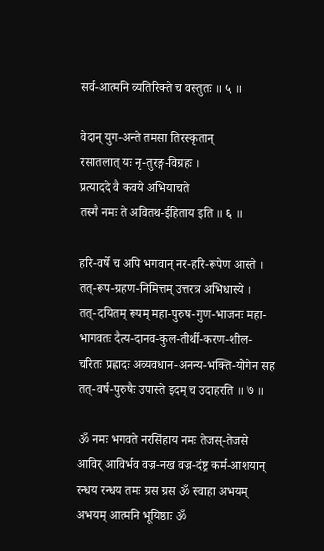सर्व-आत्मनि व्यतिरिक्ते च वस्तुतः ॥ ५ ॥

वेदान् युग-अन्ते तमसा तिरस्कृतान्
रसातलात् यः नृ-तुरङ्ग-विग्रहः ।
प्रत्याददे वै कवये अभियाचते
तस्मै नमः ते अवितथ-ईहिताय इति ॥ ६ ॥

हरि-वर्षे च अपि भगवान् नर-हरि-रूपेण आस्ते ।
तत्-रूप-ग्रहण-निमित्तम् उत्तरत्र अभिधास्ये ।
तत्-दयितम् रूपम् महा-पुरुष-गुण-भाजनः महा-भागवतः दैत्य-दानव-कुल-तीर्थी-करण-शील-चरितः प्रह्लादः अव्यवधान-अनन्य-भक्ति-योगेन सह तत्-वर्ष-पुरुषैः उपास्ते इदम् च उदाहरति ॥ ७ ॥

ॐ नमः भगवते नरसिंहाय नमः तेजस्-तेजसे आविर् आविर्भव वज्र-नख वज्र-दंष्ट्र कर्म-आशयान् रन्धय रन्धय तमः ग्रस ग्रस ॐ स्वाहा अभयम् अभयम् आत्मनि भूयिष्ठाः ॐ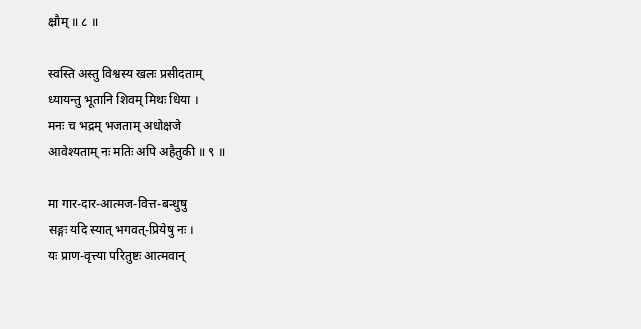क्ष्रौम् ॥ ८ ॥

स्वस्ति अस्तु विश्वस्य खलः प्रसीदताम्
ध्यायन्तु भूतानि शिवम् मिथः धिया ।
मनः च भद्रम् भजताम् अधोक्षजे
आवेश्यताम् नः मतिः अपि अहैतुकी ॥ ९ ॥

मा गार-दार-आत्मज-वित्त-बन्धुषु
सङ्गः यदि स्यात् भगवत्-प्रियेषु नः ।
यः प्राण-वृत्त्या परितुष्टः आत्मवान्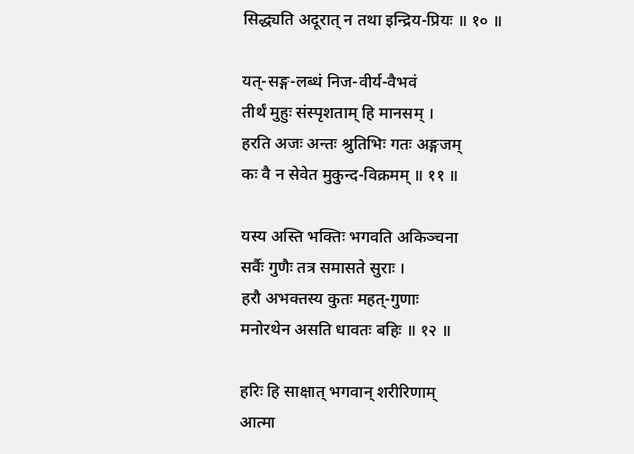सिद्ध्यति अदूरात् न तथा इन्द्रिय-प्रियः ॥ १० ॥

यत्-सङ्ग-लब्धं निज-वीर्य-वैभवं
तीर्थं मुहुः संस्पृशताम् हि मानसम् ।
हरति अजः अन्तः श्रुतिभिः गतः अङ्गजम्
कः वै न सेवेत मुकुन्द-विक्रमम् ॥ ११ ॥

यस्य अस्ति भक्तिः भगवति अकिञ्चना
सर्वैः गुणैः तत्र समासते सुराः ।
हरौ अभक्तस्य कुतः महत्-गुणाः
मनोरथेन असति धावतः बहिः ॥ १२ ॥

हरिः हि साक्षात् भगवान् शरीरिणाम्
आत्मा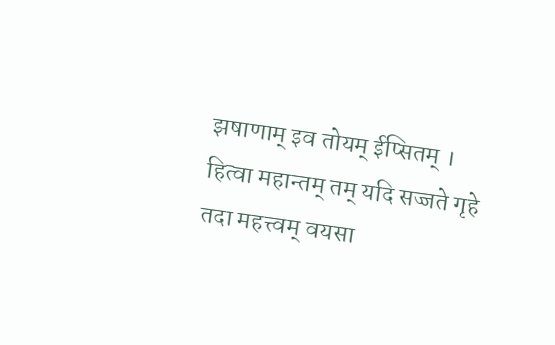झषाणाम् इव तोयम् ईप्सितम् ।
हित्वा महान्तम् तम् यदि सज्जते गृहे
तदा महत्त्वम् वयसा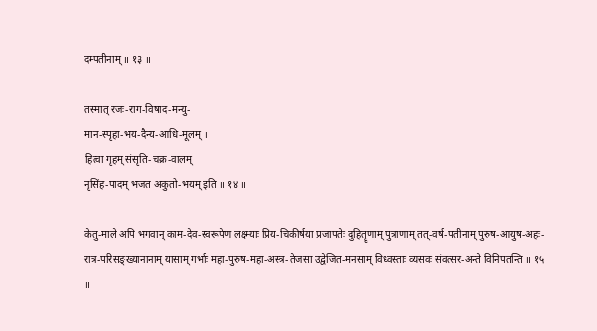दम्पतीनाम् ॥ १३ ॥

तस्मात् रजः-राग-विषाद-मन्यु-
मान-स्पृहा-भय-दैन्य-आधि-मूलम् ।
हित्वा गृहम् संसृति-चक्र-वालम्
नृसिंह-पादम् भजत अकुतो-भयम् इति ॥ १४ ॥

केतु-माले अपि भगवान् काम-देव-स्वरूपेण लक्ष्म्याः प्रिय-चिकीर्षया प्रजापतेः दुहितॄणाम् पुत्राणाम् तत्-वर्ष-पतीनाम् पुरुष-आयुष-अहः-रात्र-परिसङ्ख्यानानाम् यासाम् गर्भाः महा-पुरुष-महा-अस्त्र-तेजसा उद्वेजित-मनसाम् विध्वस्ताः व्यसवः संवत्सर-अन्ते विनिपतन्ति ॥ १५ ॥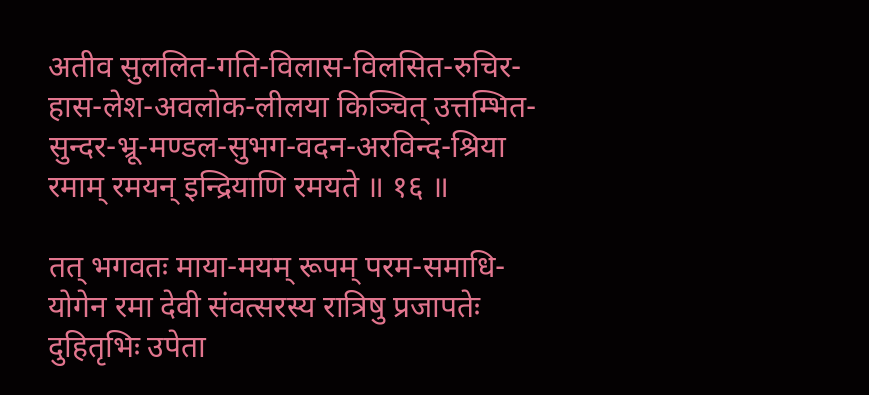अतीव सुललित-गति-विलास-विलसित-रुचिर-हास-लेश-अवलोक-लीलया किञ्चित् उत्तम्भित-सुन्दर-भ्रू-मण्डल-सुभग-वदन-अरविन्द-श्रिया रमाम् रमयन् इन्द्रियाणि रमयते ॥ १६ ॥

तत् भगवतः माया-मयम् रूपम् परम-समाधि-योगेन रमा देवी संवत्सरस्य रात्रिषु प्रजापतेः दुहितृभिः उपेता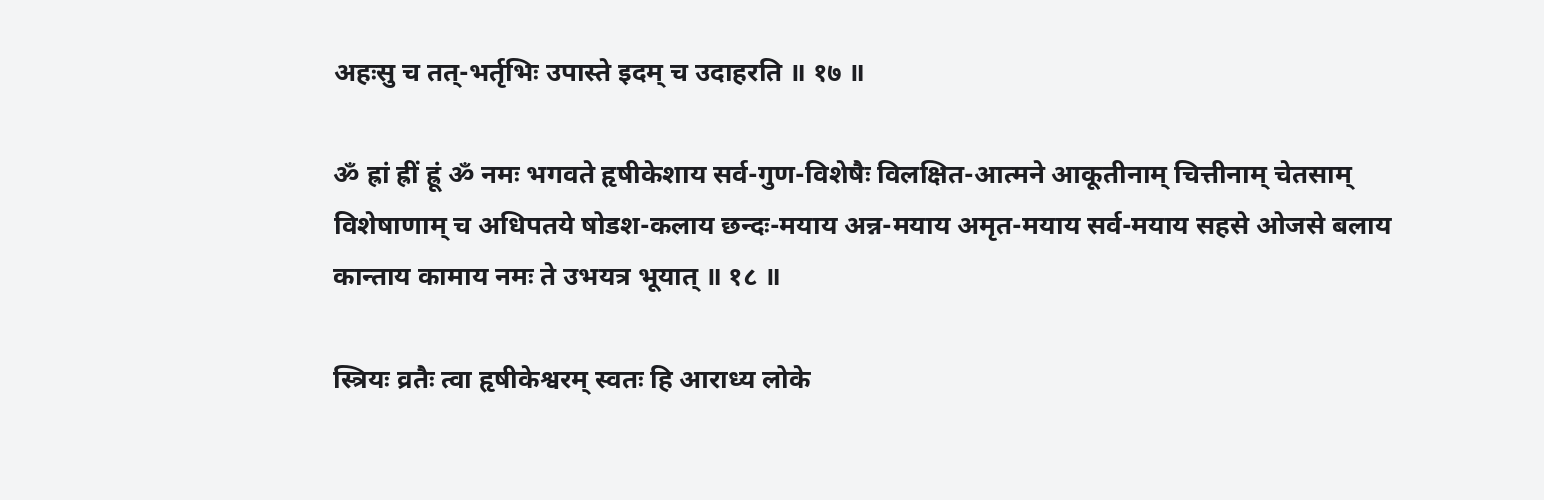अहःसु च तत्-भर्तृभिः उपास्ते इदम् च उदाहरति ॥ १७ ॥

ॐ ह्रां ह्रीं ह्रूं ॐ नमः भगवते हृषीकेशाय सर्व-गुण-विशेषैः विलक्षित-आत्मने आकूतीनाम् चित्तीनाम् चेतसाम् विशेषाणाम् च अधिपतये षोडश-कलाय छन्दः-मयाय अन्न-मयाय अमृत-मयाय सर्व-मयाय सहसे ओजसे बलाय कान्ताय कामाय नमः ते उभयत्र भूयात् ॥ १८ ॥

स्त्रियः व्रतैः त्वा हृषीकेश्वरम् स्वतः हि आराध्य लोके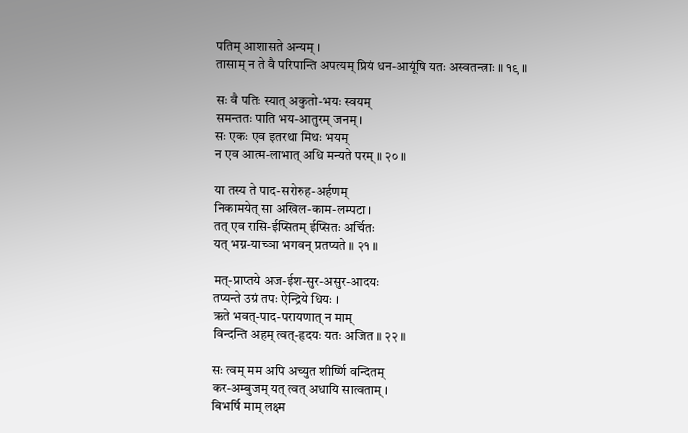पतिम् आशासते अन्यम् ।
तासाम् न ते वै परिपान्ति अपत्यम् प्रियं धन-आयूंषि यतः अस्वतन्त्राः ॥ १९ ॥

सः वै पतिः स्यात् अकुतो-भयः स्वयम्
समन्ततः पाति भय-आतुरम् जनम् ।
सः एकः एव इतरथा मिथः भयम्
न एव आत्म-लाभात् अधि मन्यते परम् ॥ २० ॥

या तस्य ते पाद-सरोरुह-अर्हणम्
निकामयेत् सा अखिल-काम-लम्पटा ।
तत् एव रासि-ईप्सितम् ईप्सितः अर्चितः
यत् भग्न-याच्ञा भगवन् प्रतप्यते ॥ २१ ॥

मत्-प्राप्तये अज-ईश-सुर-असुर-आदयः
तप्यन्ते उग्रं तपः ऐन्द्रिये धियः ।
ऋते भवत्-पाद-परायणात् न माम्
विन्दन्ति अहम् त्वत्-हृदयः यतः अजित ॥ २२ ॥

सः त्वम् मम अपि अच्युत शीर्ष्णि वन्दितम्
कर-अम्बुजम् यत् त्वत् अधायि सात्वताम् ।
बिभर्षि माम् लक्ष्म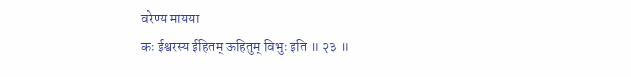वरेण्य मायया
कः ईश्वरस्य ईहितम् ऊहितुम् विभुः इति ॥ २३ ॥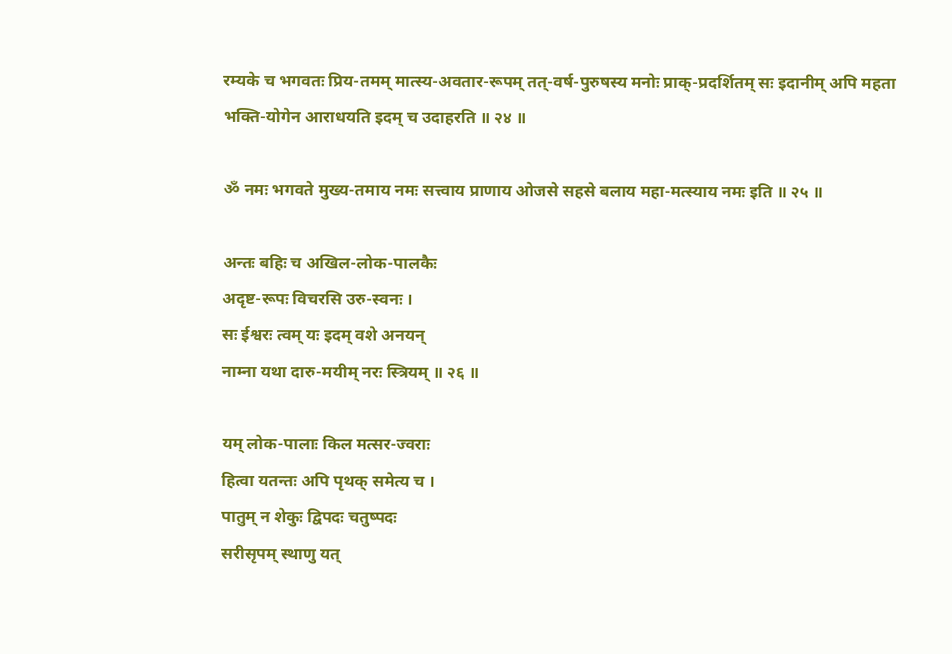रम्यके च भगवतः प्रिय-तमम् मात्स्य-अवतार-रूपम् तत्-वर्ष-पुरुषस्य मनोः प्राक्-प्रदर्शितम् सः इदानीम् अपि महता भक्ति-योगेन आराधयति इदम् च उदाहरति ॥ २४ ॥

ॐ नमः भगवते मुख्य-तमाय नमः सत्त्वाय प्राणाय ओजसे सहसे बलाय महा-मत्स्याय नमः इति ॥ २५ ॥

अन्तः बहिः च अखिल-लोक-पालकैः
अदृष्ट-रूपः विचरसि उरु-स्वनः ।
सः ईश्वरः त्वम् यः इदम् वशे अनयन्
नाम्ना यथा दारु-मयीम् नरः स्त्रियम् ॥ २६ ॥

यम् लोक-पालाः किल मत्सर-ज्वराः
हित्वा यतन्तः अपि पृथक् समेत्य च ।
पातुम् न शेकुः द्विपदः चतुष्पदः
सरीसृपम् स्थाणु यत्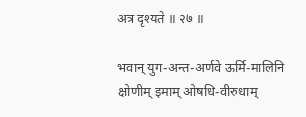अत्र दृश्यते ॥ २७ ॥

भवान् युग-अन्त-अर्णवे ऊर्मि-मालिनि
क्षोणीम् इमाम् ओषधि-वीरुधाम्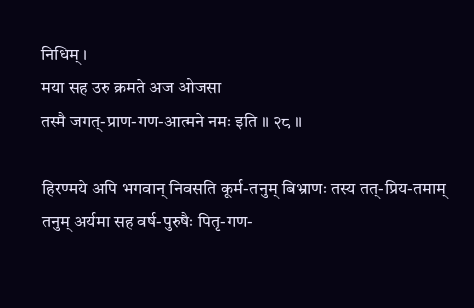निधिम् ।
मया सह उरु क्रमते अज ओजसा
तस्मै जगत्-प्राण-गण-आत्मने नमः इति ॥ २८ ॥

हिरण्मये अपि भगवान् निवसति कूर्म-तनुम् बिभ्राणः तस्य तत्-प्रिय-तमाम् तनुम् अर्यमा सह वर्ष-पुरुषैः पितृ-गण-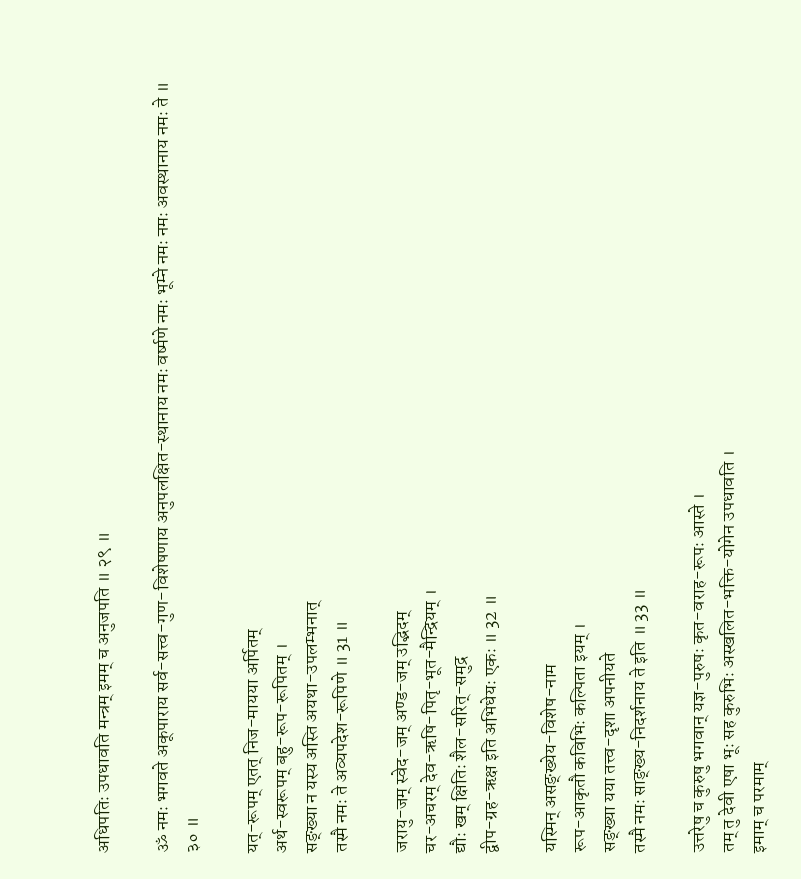अधिपतिः उपधावति मन्त्रम् इमम् च अनुजपति ॥ २९ ॥

ॐ नमः भगवते अकूपाराय सर्व-सत्त्व-गुण-विशेषणाय अनुपलक्षित-स्थानाय नमः वर्ष्मणे नमः भूम्ने नमः नमः अवस्थानाय नमः ते ॥ ३० ॥

यत्-रूपम् एतत् निज-मायया अर्पितम्
अर्थ-स्वरूपम् बहु-रूप-रूपितम् ।
सङ्ख्या न यस्य अस्ति अयथा-उपलम्भनात्
तस्मै नमः ते अव्यपदेश-रूपिणे ॥ 31 ॥

जरायु-जम् स्वेद-जम् अण्ड-जम् उद्भिदम्
चर-अचरम् देव-ऋषि-पितृ-भूत-मैन्द्रियम् ।
द्यौः खम् क्षितिः शैल-सरित्-समुद्र
द्वीप-ग्रह-ऋक्ष इति अभिधेयः एकः ॥ 32 ॥

यस्मिन् असङ्ख्येय-विशेष-नाम
रूप-आकृतौ कविभिः कल्पिता इयम् ।
सङ्ख्या यया तत्त्व-दृशा अपनीयते
तस्मै नमः साङ्ख्य-निदर्शनाय ते इति ॥ 33 ॥

उत्तरेषु च कुरुषु भगवान् यज्ञ-पुरुषः कृत-वराह-रूपः आस्ते ।
तम् तु देवी एषा भूः सह कुरुभिः अस्खलित-भक्ति-योगेन उपधावति ।
इमाम् च परमाम्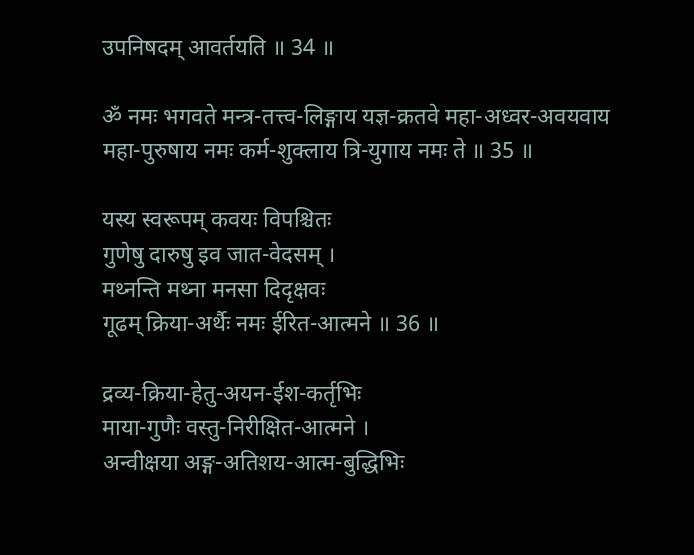उपनिषदम् आवर्तयति ॥ 34 ॥

ॐ नमः भगवते मन्त्र-तत्त्व-लिङ्गाय यज्ञ-क्रतवे महा-अध्वर-अवयवाय महा-पुरुषाय नमः कर्म-शुक्लाय त्रि-युगाय नमः ते ॥ 35 ॥

यस्य स्वरूपम् कवयः विपश्चितः
गुणेषु दारुषु इव जात-वेदसम् ।
मथ्नन्ति मथ्ना मनसा दिदृक्षवः
गूढम् क्रिया-अर्थैः नमः ईरित-आत्मने ॥ 36 ॥

द्रव्य-क्रिया-हेतु-अयन-ईश-कर्तृभिः
माया-गुणैः वस्तु-निरीक्षित-आत्मने ।
अन्वीक्षया अङ्ग-अतिशय-आत्म-बुद्धिभिः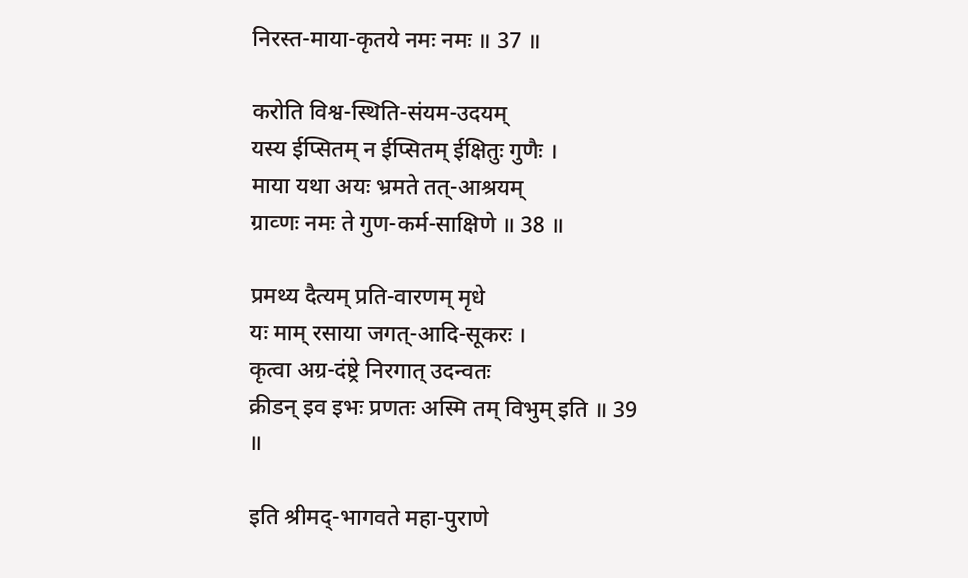निरस्त-माया-कृतये नमः नमः ॥ 37 ॥

करोति विश्व-स्थिति-संयम-उदयम्
यस्य ईप्सितम् न ईप्सितम् ईक्षितुः गुणैः ।
माया यथा अयः भ्रमते तत्-आश्रयम्
ग्राव्णः नमः ते गुण-कर्म-साक्षिणे ॥ 38 ॥

प्रमथ्य दैत्यम् प्रति-वारणम् मृधे
यः माम् रसाया जगत्-आदि-सूकरः ।
कृत्वा अग्र-दंष्ट्रे निरगात् उदन्वतः
क्रीडन् इव इभः प्रणतः अस्मि तम् विभुम् इति ॥ 39 ॥

इति श्रीमद्-भागवते महा-पुराणे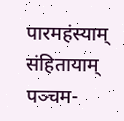पारमहंस्याम् संहितायाम् पञ्चम-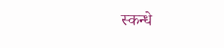स्कन्धे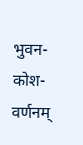भुवन-कोश-वर्णनम्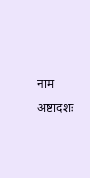नाम अष्टादशः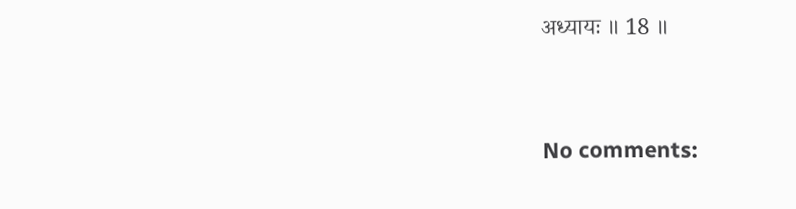अध्यायः ॥ 18 ॥



No comments: